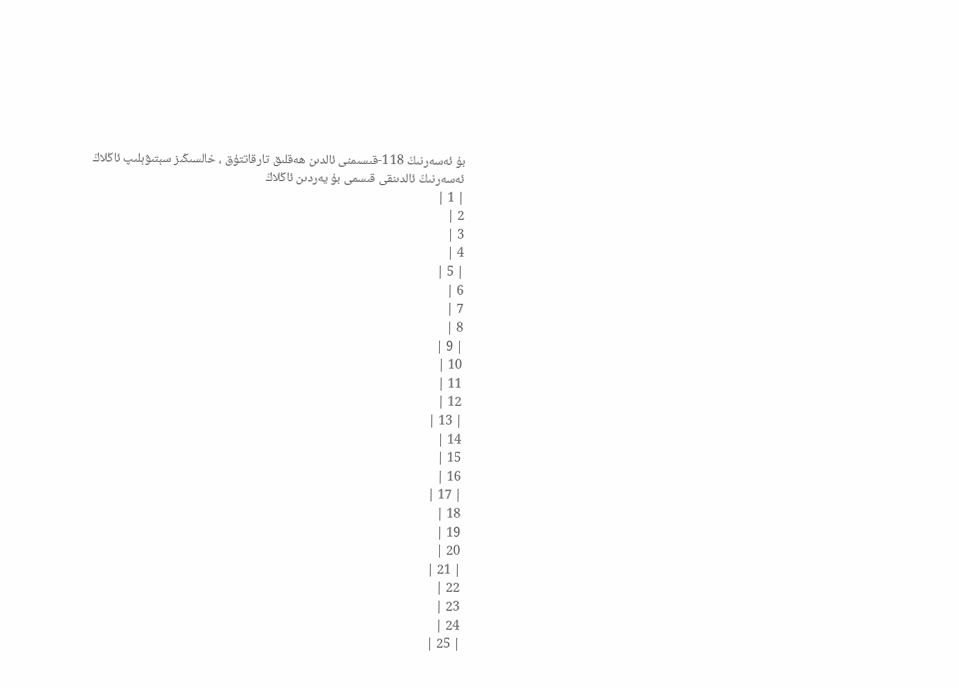بۇ ئەسەرنىڭ 118-قىسىمنى ئالدىن ھەقلىق تارقاتتۇق ، خالسىڭىز سېتىۋېلىپ ئاڭلاڭ
ئەسەرنىڭ ئالدىنقى قىسمى بۇ يەردىن ئاڭلاڭ
| 1 |
2 |
3 |
4 |
| 5 |
6 |
7 |
8 |
| 9 |
10 |
11 |
12 |
| 13 |
14 |
15 |
16 |
| 17 |
18 |
19 |
20 |
| 21 |
22 |
23 |
24 |
| 25 |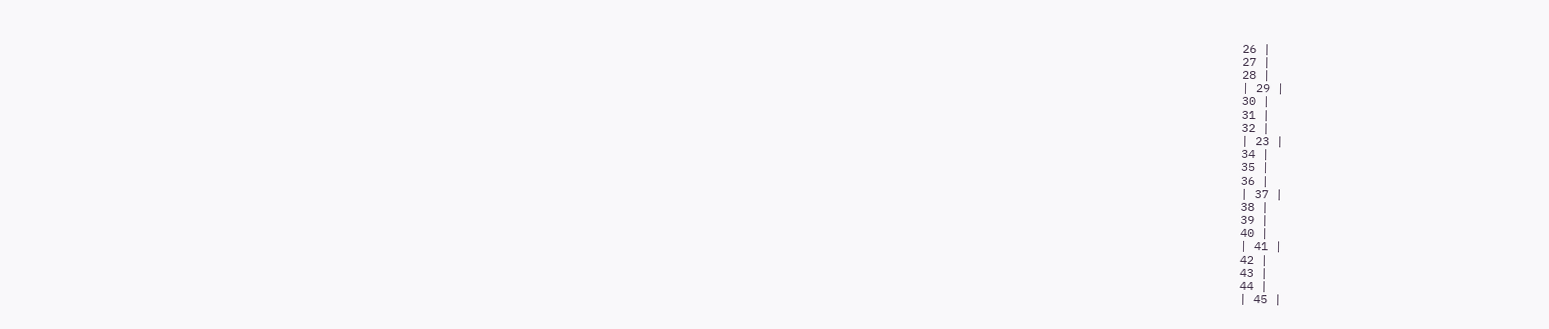26 |
27 |
28 |
| 29 |
30 |
31 |
32 |
| 23 |
34 |
35 |
36 |
| 37 |
38 |
39 |
40 |
| 41 |
42 |
43 |
44 |
| 45 |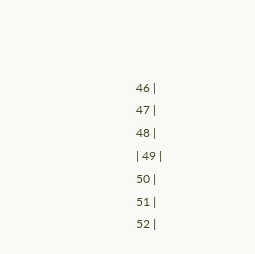46 |
47 |
48 |
| 49 |
50 |
51 |
52 |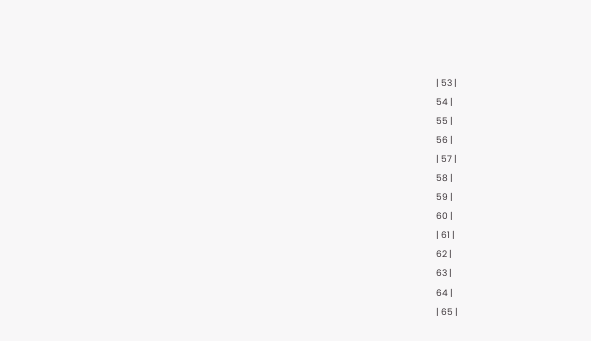| 53 |
54 |
55 |
56 |
| 57 |
58 |
59 |
60 |
| 61 |
62 |
63 |
64 |
| 65 |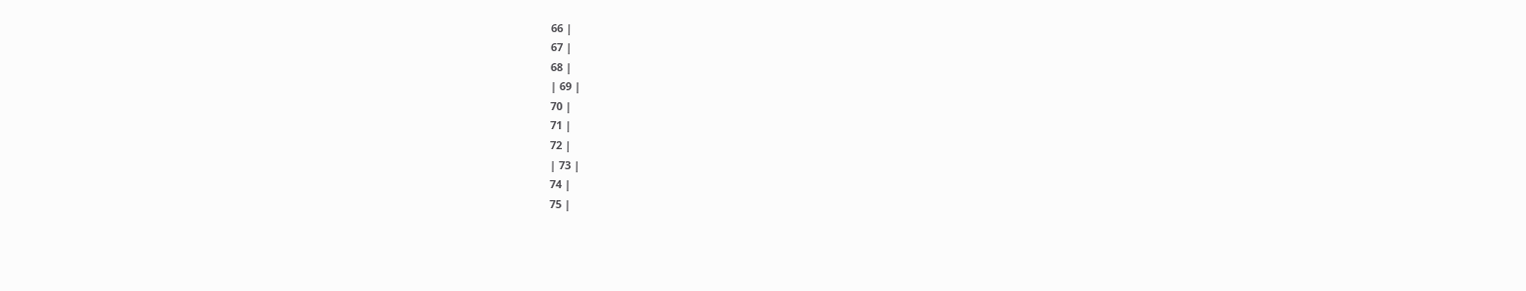66 |
67 |
68 |
| 69 |
70 |
71 |
72 |
| 73 |
74 |
75 |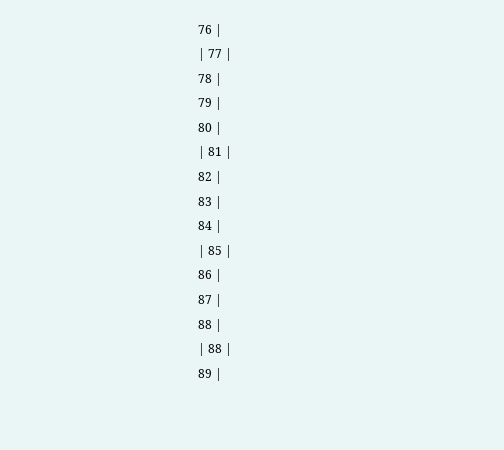76 |
| 77 |
78 |
79 |
80 |
| 81 |
82 |
83 |
84 |
| 85 |
86 |
87 |
88 |
| 88 |
89 |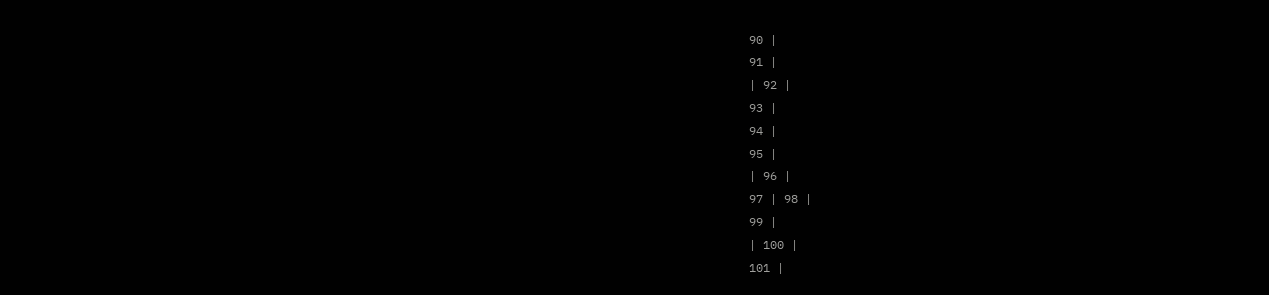90 |
91 |
| 92 |
93 |
94 |
95 |
| 96 |
97 | 98 |
99 |
| 100 |
101 |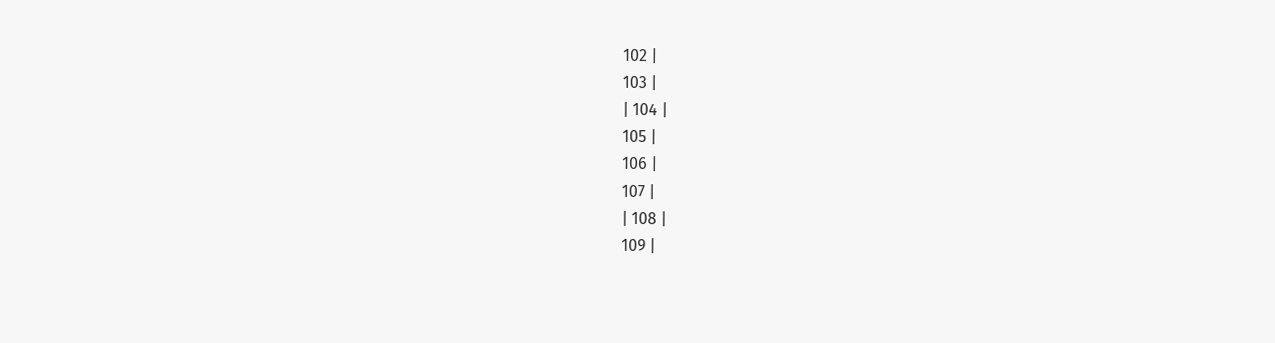102 |
103 |
| 104 |
105 |
106 |
107 |
| 108 |
109 |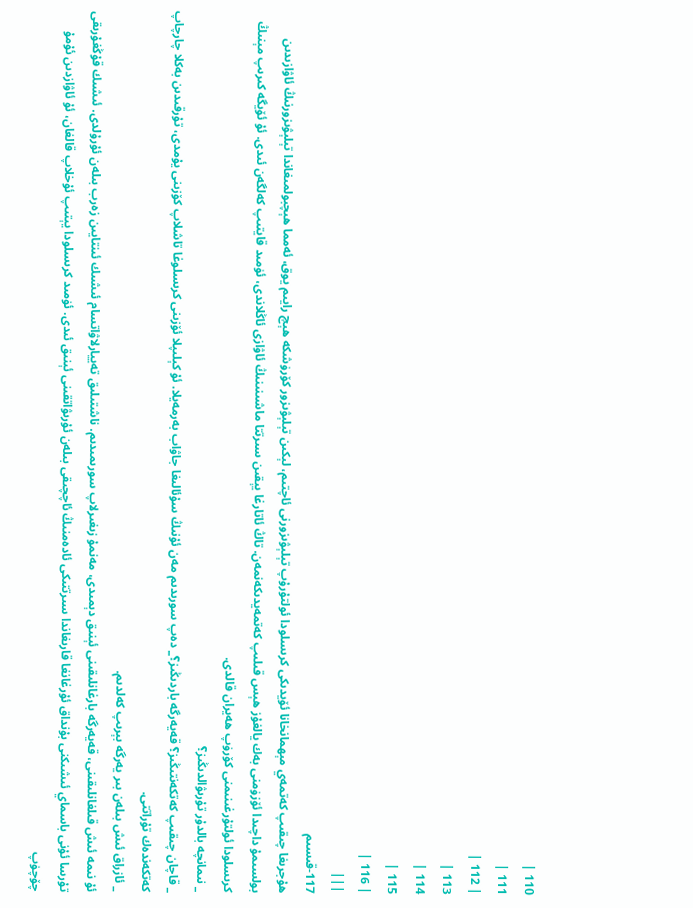110 |
111 |
| 112 |
113 |
114 |
115 |
| 116 |
|||
117-قىسىم
ھۇجرىغا چىقىپ كەتمەي مېھمانخانا ئۆيدىكى كرىسلودا ئولتۇرۇپ تېلېۋىزورنى ئاچتىم، لېكىن تېلېۋىزور كۆرۈشكە ھېچ رايىم يوق، ئەمما ھېچبولمىغاندا تېلېۋىزورنىڭ ئاۋازىدىن بولسىمۇ داچىدا ئۆزۈمنى بەك يالغۇز ھېس قىلىپ كەتمەيدىكەنمەن. تاڭ ئاتارغا يېقىن سىرتتا ماشىنىنىڭ ئاۋازى ئاڭلاندى، ئۈمىد قايتىپ كەلگەن ئىدى. ئۇ ئۆيگە كىرىپ مېنىڭ كرىسلودا ئولتۇرغىنىمنى كۆرۈپ ھەيران قالدى.
_ نىمانچە بالدۇر تۇرىۋالدىڭىز؟
_ قاچان چىقىپ كەتكەنتىڭىز؟ قەيەرگە باردىڭىز؟_ دەپ سورىدىم مەن ئۇنىڭ سۇئالىغا جاۋاب بەرمەيلا. ئۇ كېلىپلا ئۆزىنى كرىسلوغا تاشلاپ كۆزىنى يۇمدى، تۇرقىدىن بەكلا چارچاپ كەتكەندەك تۇراتتى.
_ ئازراق ئىش بىلەن بىر يەرگە بېرىپ كەلدىم.
ئۇ نىمە ئىش قىلغانلىقىنى، قەيەرگە بارغانلىقىنى ئېنىق دېمىدى، مەنمۇ زىغىرلاپ سورىمىدىم. ناشتىلىق تەييارلاۋاتسام ئىشىك ئىنتايىن زەرب بىلەن ئۇرۇلدى. ئىشىك قۇڭغۇرىقى تۇرسا ئۇنى باسماي ئىشىكنى بۇنداق ئۇرغانغا قارىغاندا سىرتتىكى ئادەمنىڭ ئاچچىقى بىلەن ئۇرىۋاتقىنى ئېنىق ئىدى. ئۈمىد كرىسلودا يېتىپ ئۇخلاپ قالغان، ئۇ ئاۋازدىن ئۇمۇ چۆچۈپ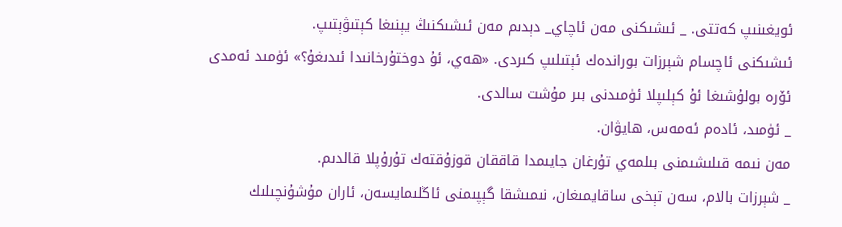ئويغىنىپ كەتتى. _ ئىشىكنى مەن ئاچاي_ دېدىم مەن ئىشىكنىڭ يېنىغا كېتىۋېتىپ.
ئىشىكنى ئاچسام شېرزات بوراندەك ئېتىلىپ كىردى. «ھەي، ئۇ دوختۇرخانىدا ئىدىغۇ؟» ئۈمىد ئەمدى ئۆرە بولۇشىغا ئۇ كېلىپلا ئۈمىدنى بىر مۇشت سالدى.
_ ئۈمىد، ئادەم ئەمەس، ھايۋان.
مەن نىمە قىلىشىمنى بىلمەي تۇرغان جايىمدا قاققان قوزۇقتەك تۇرۇپلا قالدىم.
_ شېرزات بالام، سەن تېخى ساقايمىغان، نىمىشقا گېپىمنى ئاڭلىمايسەن، ئاران مۇشۇنچىلىك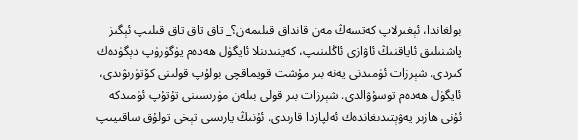بولغاندا، ئېغىرلاپ كەتسەڭ مەن قانداق قىلىمەن؟_ تاق تاق تاق قىلىپ ئېگىز پاشنىلىق ئاياقنىڭ ئاۋازى ئاڭلىنىپ، كەينىدىنلا ئايگۈل ھەدەم يۈگۈرۈپ دېگۈدەك كىردى. شېرزات ئۈمىدنى يەنە بىر مۇشت قويماقچى بولۇپ قولىنى كۆتۈرىۋىدى، ئايگۈل ھەدەم توسۇۋالدى. شېرزات بىر قولى بىلەن مۈرىسىنى تۇتۇپ ئۈمىدكە ئۇنى ھازىر يەۋېتىدىغاندەك ئەلپازدا قارىدى. ئۇنىڭ يارىسى تېخى تولۇق ساقىيىپ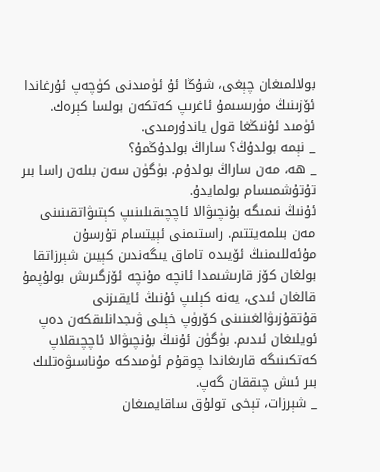بولالمىغان چېغى، شۇڭا ئۇ ئۈمىدنى كۈچەپ ئۇرغاندا ئۆزىنىڭ مۈرىسىمۇ ئاغرىپ كەتكەن بولسا كېرەك. ئۈمىد ئۇنىڭغا قول ياندۇرمىدى.
_ نېمە بولدۇڭ؟ ساراڭ بولدۇڭمۇ؟
_ ھە، مەن ساراڭ بولدۇم. بۈگۈن سەن بىلەن راسا بىر تۇتۇشمىسام بولمايدۇ.
ئۇنىڭ نىمىگە بۇنچىۋالا ئاچچىقىلىنىپ كېتىۋاتقىنىنى مەن بىلمەيتتىم. راستىمنى ئېيتسام تۇرسۇن مۇئەللىمنىڭ ئۆيىدە تاماق يىگەندىن كېيىن شېرزاتقا بولغان كۆز قارىشىمدا ئانچە مۇنچە ئۆزگىرىش بولۇپمۇ قالغان ئىدى، يەنە كېلىپ ئۇنىڭ ئايقىزنى قۇتقۇزىۋالغىنىنى كۆرۈپ خېلى ۋىجدانلىقكەن دەپ ئويلىغان ئىدىم. بۈگۈن ئۇنىڭ بۇنچىۋالا ئاچچىقلاپ كەتكىنىگە قارىغاندا چوقۇم ئۈمىدكە مۇناسىۋەتلىك بىر ئىش چىققان گەپ.
_ شېرزات، تېخى تولۇق ساقايمىغان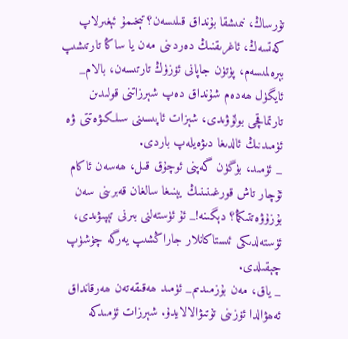تۇرساڭ، نىمىشقا بۇنداق قىلىسەن؟ تېخىمۇ ئېغىرلاپ كەتسەڭ، ئاغرىقنىڭ دەردىنى مەن يا ساڭا تارتىشىپ بېرەلمىسەم، پۈتۈن جاپانى ئۆزۈڭ تارتىسەن، بالام_ ئايگۈل ھەدەم شۇنداق دەپ شېرزاتنى قولىدىن تارتماقچى بولۇۋىدى، شېزات ئاپىسىنى سىلكىۋەتتى ۋە ئۈمىدنىڭ ئالدىغا دىۋەيلەپ باردى.
_ ئۈمىد، بۈگۈن گەپنى ئوچۇق قىل، ھەسەن ئاكام ئۇچار تاش قورغىنىنىڭ يېنىغا سالغان قەبرىنى سەن بۇزۇۋەتتىڭما؟ دېگىنە!_ ئۇ ئۈستەلنى بىرنى تېپىۋىدى، ئۈستەلدىكى ئىستاكانلار جاراڭشىپ يەرگە چۈشۈپ چېقىلدى.
_ ياق، مەن بۇزمىدىم_ ئۈمىد ھەقىقەتەن ھەرقانداق ئەھۋالدا ئۆزىنى تۇتىۋالالايدۇ. شېرزات ئۈمىدكە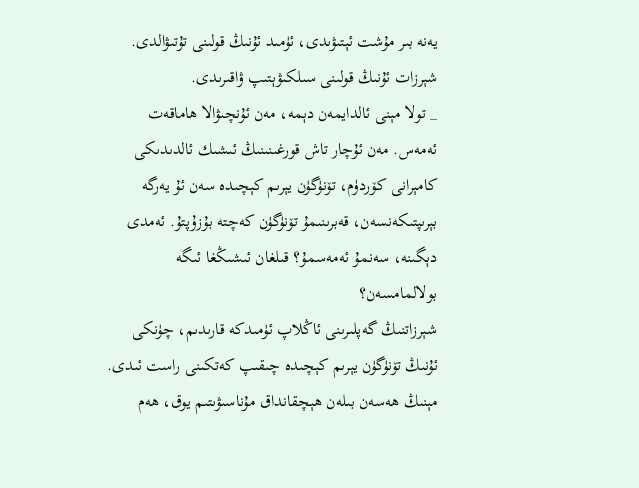يەنە بىر مۇشت ئېتىۋىدى، ئۈمىد ئۇنىڭ قولىنى تۇتىۋالدى. شېرزات ئۇنىڭ قولىنى سىلكىۋېتىپ ۋاقىرىدى.
_ تولا مېنى ئالدايمەن دېمە، مەن ئۇنچىۋالا ھاماقەت ئەمەس. مەن ئۇچار تاش قورغىنىنىڭ ئىشىك ئالدىدىكى كامېرانى كۆردۈم، تۆنۈگۈن يېرىم كېچىدە سەن ئۇ يەرگە بېرىپتىكەنسەن، قەبرىنىمۇ تۆنۈگۈن كەچتە بۇزۇپتۇ. ئەمدى دېگىنە، سەنمۇ ئەمەسمۇ؟ قىلغان ئىشىڭغا ئىگە بولالمامسەن؟
شېرزاتنىڭ گەپلىرىنى ئاڭلاپ ئۈمىدكە قارىدىم، چۈنكى ئۇنىڭ تۆنۈگۈن يېرىم كېچىدە چىقىپ كەتكىنى راست ئىدى. مېنىڭ ھەسەن بىلەن ھېچقانداق مۇناسىۋىتىم يوق، ھەم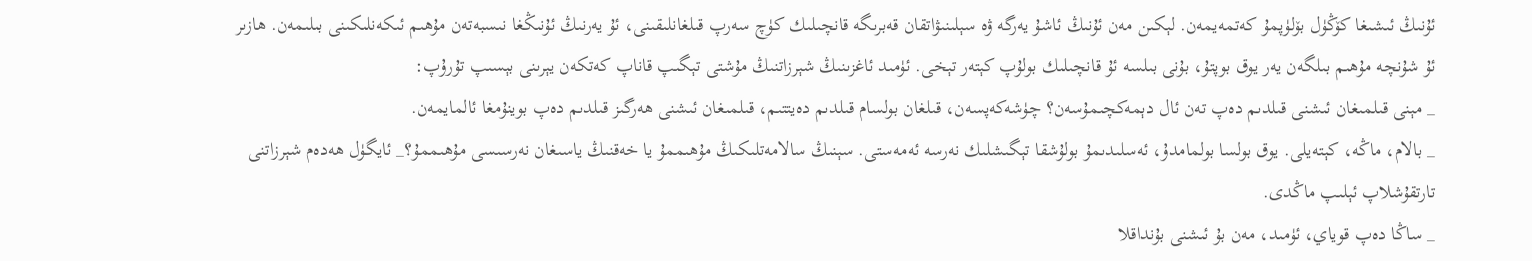ئۇنىڭ ئىشىغا كۆڭۈل بۆلۈپمۇ كەتمەيمەن. لېكىن مەن ئۇنىڭ ئاشۇ يەرگە ۋە سېلىنىۋاتقان قەبرىگە قانچىلىك كۈچ سەرپ قىلغانلىقىنى، ئۇ يەرنىڭ ئۇنىڭغا نىسبەتەن مۇھىم ئىكەنلىكىنى بىلىمەن. ھازىر ئۇ شۇنچە مۇھىم بىلگەن يەر يوق بوپتۇ، بۇنى بىلسە ئۇ قانچىلىك بولۇپ كېتەر تېخى. ئۈمىد ئاغزىنىڭ شېرزاتنىڭ مۇشتى تېگىپ قاناپ كەتكەن يېرىنى بېسىپ تۇرۇپ:
_ مېنى قىلمىغان ئىشنى قىلدىم دەپ تەن ئال دېمەكچىمۇسەن؟ چۈشەكەپسەن، قىلغان بولسام قىلدىم دەيتتىم، قىلمىغان ئىشنى ھەرگىز قىلدىم دەپ بوينۇمغا ئالمايمەن.
_ بالام، ماڭە، كېتەيلى. يوق بولسا بولمامدۇ، ئەسلىدىمۇ بولۇشقا تېگىشلىك نەرسە ئەمەستى. سېنىڭ سالامەتلىكىڭ مۇھىممۇ يا خەقنىڭ ياسىغان نەرسىسى مۇھىممۇ؟_ ئايگۈل ھەدەم شېرزاتنى تارتقۇشلاپ ئېلىپ ماڭدى.
_ ساڭا دەپ قوياي، ئۈمىد، مەن بۇ ئىشنى بۇنداقلا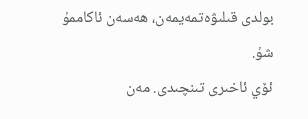بولدى قىلىۋەتمەيمەن، ھەسەن ئاكاممۇ شۇ.
ئۆي ئاخىرى تىنچىدى. مەن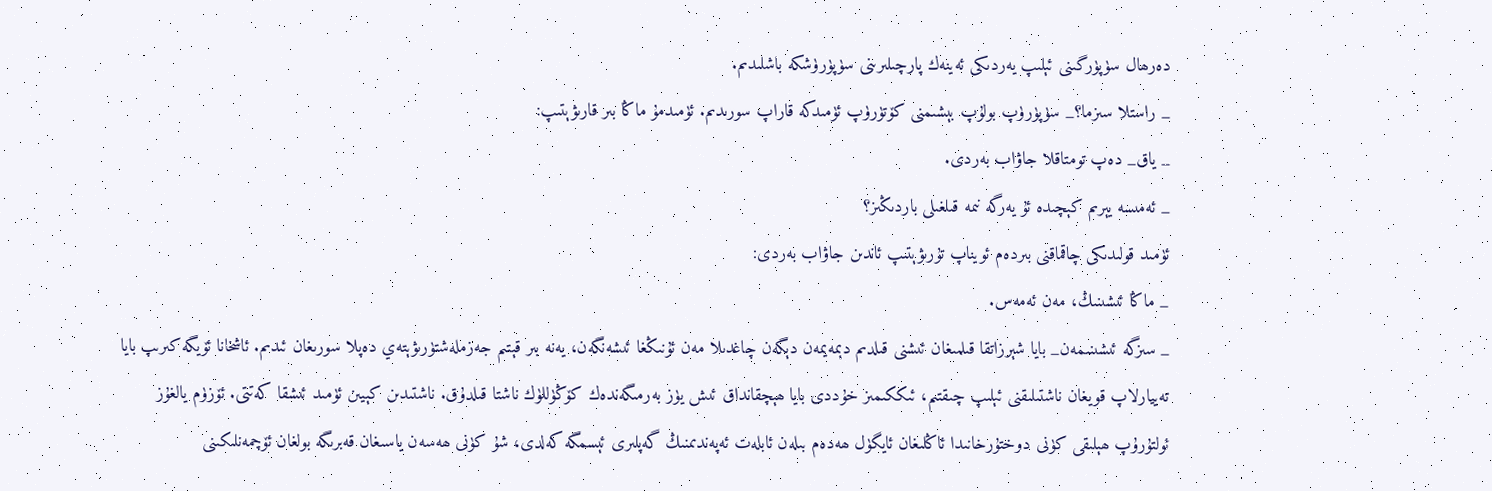دەرھال سۈپۈرگىنى ئېلىپ يەردىكى ئەينەك پارچىلىرىنى سۈپۈرۈشكە باشلىدىم.
_ راستلا سىزما؟_ سۈپۈرۈپ بولۇپ بېشىمنى كۆتۈرۈپ ئۈمىدكە قاراپ سورىدىم. ئۈمىدمۇ ماڭا بىر قارىۋېتىپ:
_ ياق_ دەپ تومتاقلا جاۋاب بەردى.
_ ئەمىسە يېرىم كېچىدە ئۇ يەرگە نىمە قىلغىلى باردىڭىز؟
ئۈمىد قولىدىكى چاقماقنى بىردەم ئويناپ تۇرىۋېتىپ ئاندىن جاۋاب بەردى:
_ ماڭا ئىشىنىڭ، مەن ئەمەس.
_ سىزگە ئىشىنىمەن_ بايا شېرزاتقا قىلمىغان ئىشنى قىلدىم دېمەيمەن دېگەن چاغدىلا مەن ئۇنىڭغا ئىشەنگەن، يەنە بىر قېتىم جەزملەشتۈرىۋېتەي دەپلا سورىغان ئىدىم. ئاشخانا ئۆيگە كىرىپ بايا تەييارلاپ قويغان ناشتىلىقنى ئېلىپ چىقتىم، ئىككىمىز خۇددى بايا ھېچقانداق ئىش يۈز بەرمىگەندەك كۆڭۈللۈك ناشتا قىلدۇق. ناشتىدىن كېيىن ئۈمىد ئىشقا كەتتى. ئۆزۈم يالغۇز ئولتۇرۇپ ھېلىقى كۈنى دوختۇرخانىدا ئاڭلىغان ئايگۈل ھەدەم بىلەن ئابلەت ئەپەندىمنىڭ گەپلىرى ئېسمگە كەلدى، شۇ كۈنى ھەسەن ياسىغان قەبرىگە بولغان ئۆچمەنلىكىنى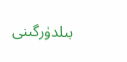بىلدۈرگىنى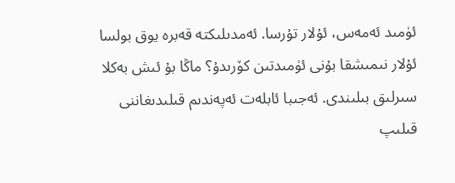ئۈمىد ئەمەس، ئۇلار تۇرسا. ئەمدىلىكتە قەبرە يوق بولسا ئۇلار نىمىشقا بۇنى ئۈمىدتىن كۆرىدۇ؟ ماڭا بۇ ئىش بەكلا سىرلىق بىلىندى. ئەجىبا ئابلەت ئەپەندىم قىلىدىغاننى قىلىپ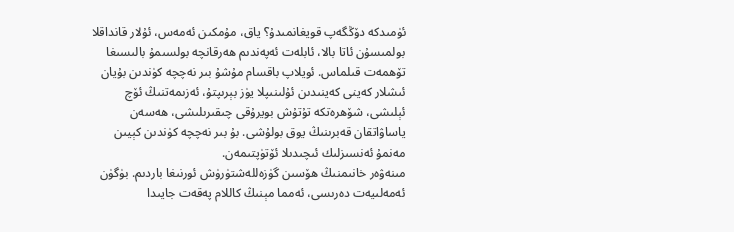ئۈمىدكە دۆڭگەپ قويغانمىدۇ؟ ياق، مۇمكىن ئەمەس، ئۇلار قانداقلا بولمىسۇن ئاتا بالا، ئابلەت ئەپەندىم ھەرقانچە بولسىمۇ بالىسىغا تۆھمەت قىلماس. ئويلاپ باقسام مۇشۇ بىر نەچچە كۈندىن بۇيان ئىشلار كەينى كەينىدىن ئۇلىنىپلا يۈز بېرىپتۇ، ئەزىمەتنىڭ ئۆچ ئېلىشى، شۆھرەتكە تۇتۇش بويرۇقى چىقىرىلىشى، ھەسەن ياساۋاتقان قەبرىنىڭ يوق بولۇشى. بۇ بىر نەچچە كۈندىن كېيىن مەنمۇ ئەنسىزلىك ئىچىدىلا ئۆتۈپتىمەن.
مىنەۋەر خانىمنىڭ ھۆسىن گۈزەللەشتۈرۈش ئورنىغا باردىم. بۈگۈن ئەمەلىيەت دەرىسى، ئەمما مېنىڭ كاللام پەقەت جايىدا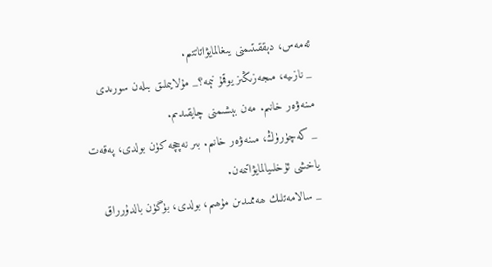ئەمەس، دېققىتىمنى يىغالمايۋاتاتتىم.
_ نازىيە، مىجەزىڭىز يوقمۇ نېمە؟_ مۇلايىملىق بىلەن سورىدى مىنەۋەر خانىم. مەن بېشىمنى چايقىدىم.
_ كەچۈرۈڭ، مىنەۋەر خانىم. بىر نەچچە كۈن بولدى، پەقەت ياخشى ئۇخلىيالمايۋاتىمەن.
_ سالامەتلىك ھەممىدىن مۇھىم، بولدى، بۈگۈن بالدۇرراق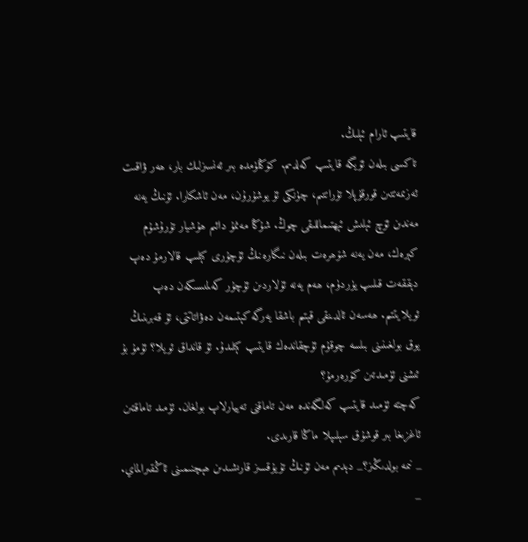قايتىپ ئارام ئېلىڭ.
تاكسى بىلەن ئۆيگە قايتىپ كەلدىم. كۆڭلۈمدە بىر ئەنسىزلىك بار، ھەر ۋاقىت ئەزىمەتتىن قورقۇپلا تۇراتتىم، چۈنكى ئۇ يوشۇرۇن، مەن ئاشكارا. ئۇنىڭ يەنە مەندىن ئۆچ ئېلىش ئېھتىماللىقى چوڭ. شۇڭا مەنمۇ دائىم ھۇشيار تۇرۇشۇم كېرەك، مەن يەنە شۆھرەت بىلەن نىگارەنىڭ ئۇچۇرى كېلىپ قالارمۇ دەپ دېققەت قىلىپ يۈردۈم، ھەم يەنە ئۇلاردىن ئۇچۇر كەلمىسىكەن دەپ ئويلايتتىم. ھەسەن ئالدىنقى قېتىم باشقا يەرگە كېتىمەن دەۋاتاتتى، ئۇ قەبرىنىڭ يوق بولغىنىنى بىلسە چوقۇم ئۇچقاندەك قايتىپ كېلىدۇ. ئۇ قانداق ئويلا؟ ئۇمۇ بۇ ئىشنى ئۈمىدتىن كۆرەرمۇ؟
كەچتە ئۈمىد قايتىپ كەلگەندە مەن تاماقنى تەييارلاپ بولغان. ئۈمىد تاماقتىن ئاغزىغا بىر قوشۇق سېلىپلا ماڭا قارىدى.
_ نىمە بولدىڭىز؟_ دېدىم مەن ئۇنىڭ تۇيۇقسىز قارىشىدىن ھېچنىمىنى ئاڭقىرالماي.
_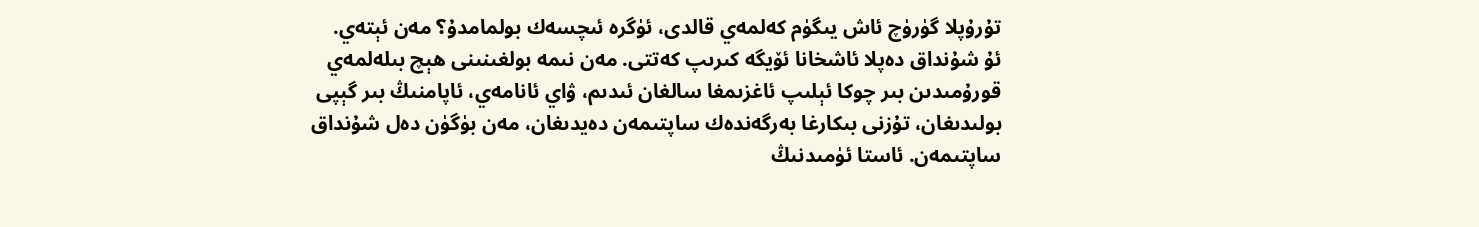تۇرۇپلا گۈرۈچ ئاش يىگۈم كەلمەي قالدى، ئۈگرە ئىچسەك بولمامدۇ؟ مەن ئېتەي.
ئۇ شۇنداق دەپلا ئاشخانا ئۆيگە كىرىپ كەتتى. مەن نىمە بولغىنىنى ھېچ بىلەلمەي قورۇمىدىن بىر چوكا ئېلىپ ئاغزىمغا سالغان ئىدىم، ۋاي ئانامەي، ئاپامنىڭ بىر گېپى بولىدىغان، تۇزنى بىكارغا بەرگەندەك ساپتىمەن دەيدىغان، مەن بۈگۈن دەل شۇنداق ساپتىمەن. ئاستا ئۈمىدنىڭ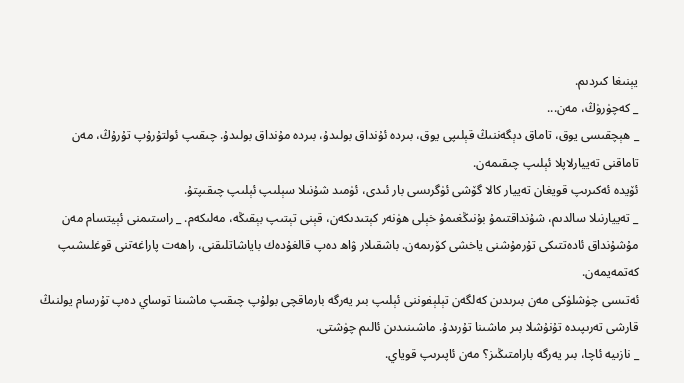يېنىغا كىردىم.
_ كەچۈرۈڭ، مەن...
_ ھېچقىسى يوق، تاماق دېگەننىڭ قېلىپى يوق، بىردە ئۇنداق بولىدۇ، بىردە مۇنداق بولىدۇ. چىقىپ ئولتۇرۇپ تۇرۇڭ، مەن تاماقنى تەييارلاپلا ئېلىپ چىقىمەن.
ئۆيدە ئەكىرىپ قويغان تەييار كالا گۆشى ئۈگرىسى بار ئىدى، ئۈمىد شۇنىلا سېلىپ ئېلىپ چىقىپتۇ.
_ تەييارنىلا سالدىم، شۇنداقتىمۇ بۇنىڭغىمۇ خېلى ھۈنەر كېتىدىكەن، قېنى تېتىپ بېقىڭە، مەلىكەم. _ راستىمنى ئېيتسام مەن مۇشۇنداق ئادەتتىكى تۇرمۇشنى ياخشى كۆرىمەن. باشقىلار ۋاھ دەپ قالغۇدەك باياشاتلىقنى، راھەت پاراغەتنى قوغلىشىپ كەتمەيمەن.
ئەتىسى چۈشلۈكى مەن بىرىدىن كەلگەن تېلېفوننى ئېلىپ بىر يەرگە بارماقچى بولۇپ چىقىپ ماشىنا توساي دەپ تۇرسام يولنىڭ قارشى تەرىپىدە تۇنۇشلا بىر ماشىنا تۇرىدۇ. ماشىنىدىن ئالىم چۈشتى.
_ نازىيە ئاچا، بىر يەرگە بارامتىڭىز؟ مەن ئاپىرىپ قوياي.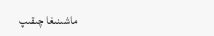ماشىنىغا چىقىپ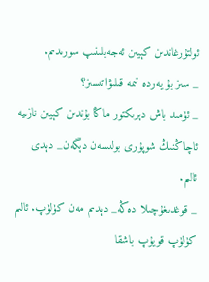ئولتۇرغاندىن كېيىن ئەجەبلىنىپ سورىدىم.
_ سىز بۇ يەردە نىمە قىلىۋاتىسىز؟
_ ئۈمىد باش دېرىكتور ماڭا بۇندىن كېيىن نازىيە ئاچاڭنىڭ شوپۇرى بولىسەن دېگەن_ دېدى ئالىم.
_ قوغدىغۇچىلا دەڭە_ دېدىم مەن كۈلۈپ. ئالىم كۈلۈپ قويۇپ باشقا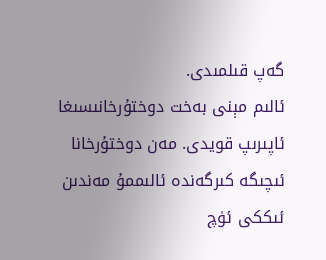گەپ قىلمىدى.
ئالىم مېنى بەخت دوختۇرخانىسىغا ئاپىرىپ قويدى. مەن دوختۇرخانا ئىچىگە كىرگەندە ئالىممۇ مەندىن ئىككى ئۈچ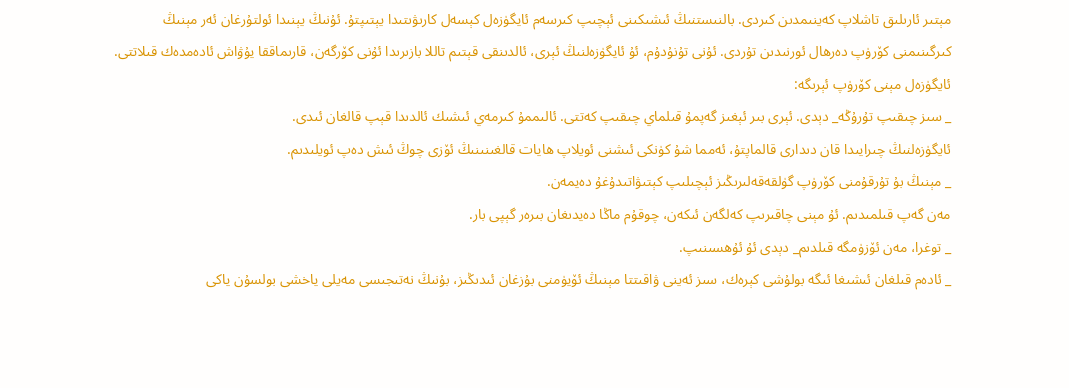مېتىر ئارىلىق تاشلاپ كەينىمدىن كىردى. بالنىستنىڭ ئىشىكىنى ئېچىپ كىرسەم ئايگۈزەل كېسەل كارىۋىتىدا يېتىپتۇ. ئۇنىڭ يېنىدا ئولتۇرغان ئەر مېنىڭ كىرگىنىمنى كۆرۈپ دەرھال ئورنىدىن تۇردى. ئۇنى تۇنۇدۇم، ئۇ ئايگۈزەلنىڭ ئېرى، ئالدىنقى قېتىم تاللا بازىرىدا ئۇنى كۆرگەن، قارىماققا يۇۋاش ئادەمدەك قىلاتتى. ئايگۈزەل مېنى كۆرۈپ ئېرىگە:
_ سىز چىقىپ تۇرۇڭە_ دېدى. ئېرى بىر ئېغىز گەپمۇ قىلماي چىقىپ كەتتى. ئالىممۇ كىرمەي ئىشىك ئالدىدا قېپ قالغان ئىدى.
ئايگۈزەلنىڭ چىرايىدا قان دىدارى قالماپتۇ، ئەمما شۇ كۈنكى ئىشنى ئويلاپ ھايات قالغىنىنىڭ ئۆزى چوڭ ئىش دەپ ئويلىدىم.
_ مېنىڭ بۇ تۇرقۇمنى كۆرۈپ گۈلقەقەلىرىڭىز ئېچىلىپ كېتىۋاتىدۇغۇ دەيمەن.
مەن گەپ قىلمىدىم. ئۇ مېنى چاقىرىپ كەلگەن ئىكەن، چوقۇم ماڭا دەيدىغان بىرەر گېپى بار.
_ توغرا، مەن ئۆزۈمگە قىلدىم_ دېدى ئۇ ئۇھسىنىپ.
_ ئادەم قىلغان ئىشىغا ئىگە بولۇشى كېرەك، سىز ئەينى ۋاقىتتا مېنىڭ ئۆيۈمنى بۇزغان ئىدىڭىز، بۇنىڭ نەتىجىسى مەيلى ياخشى بولسۇن ياكى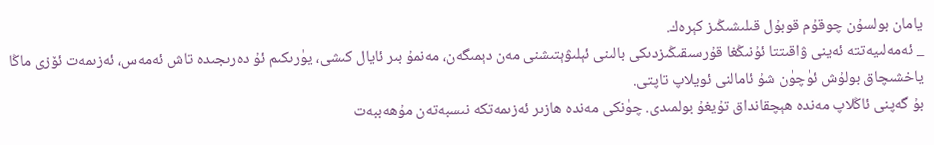يامان بولسۇن چوقۇم قوبۇل قىلىشىڭىز كېرەك.
_ ئەمەلىيەتتە ئەينى ۋاقىتتا ئۇنىڭغا قۇرسىقىڭىزدىكى بالىنى ئېلىۋېتىشنى مەن دېمىگەن، مەنمۇ بىر ئايال كىشى، يۈرىكىم ئۇ دەرىجىدە تاش ئەمەس، ئەزىمەت ئۆزى ماڭا ياخشىچاق بولۇش ئۈچۈن شۇ ئامالنى ئويلاپ تاپتى.
بۇ گەپنى ئاڭلاپ مەندە ھېچقانداق تۇيغۇ بولمىدى. چۈنكى مەندە ھازىر ئەزىمەتكە نىسبەتەن مۇھەببەت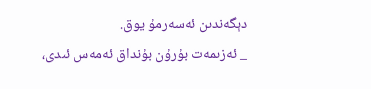دېگەندىن ئەسەرمۇ يوق.
_ ئەزىمەت بۇرۇن بۇنداق ئەمەس ئىدى،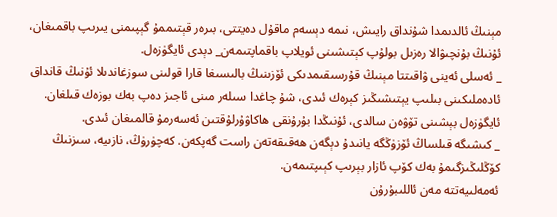مېنىڭ ئالدىمدا شۇنداق رايىش، نىمە دېسەم ماقۇل دەيتتى، بىرەر قېتىممۇ گېپىمنى يىرىپ باقمىغان، ئۇنىڭ بۇنچىۋالا رەزىل بولۇپ كېتىشىنى ئويلاپ باقماپتىمەن_ دېدى ئايگۈزەل.
_ ئەسلى ئەينى ۋاقىتتا مېنىڭ قۇرسىقىمدىكى ئۆزىنىڭ بالىسىغا قارا قولىنى سوزغاندىلا ئۇنىڭ قانداق ئادەملىكىنى بىلىپ يېتىشىڭىز كېرەك ئىدى، شۇ چاغدا سىلەر مىنى ئاجىز دەپ بەك بوزەك قىلغان.
ئايگۈزەل بېشىنى تۆۋەن سالدى، ئۇنىڭدا بۇرۇنقى ھاكاۋۇرلۇقتىن ئەسەرمۇ قالمىغان ئىدى.
_ كىشىگە قىلساڭ ئۆزۈڭگە يانىدۇ دېگەن ھەقىقەتەن راست گەپكەن. كەچۈرۈڭ، نازىيە، سىزنىڭ كۆڭلىڭىزگىمۇ بەك كۆپ ئازار بېرىپ كېىپتىمەن.
ئەمەلىيەتتە مەن ئاللىبۇرۇن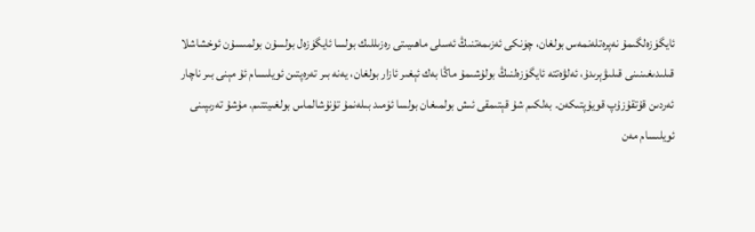ئايگۈزەلگىمۇ نەپرەتلەنمەس بولغان، چۈنكى ئەزىمەتنىڭ ئەسلى ماھىيىتى رەزىللىك بولسا ئايگۈزەل بولسۇن بولمىسۇن ئوخشاشلا قىلىدىغىنىنى قىلىۋېرىدۇ، ئەلۋەتتە ئايگۈزەلنىڭ بولۇشىمۇ ماڭا بەك ئېغىر ئازار بولغان، يەنە بىر تەرەپتىن ئويلىسام ئۇ مېنى بىر ناچار ئەردىن قۇتقۇزۇپ قويۇپتىكەن. بەلكىم شۇ قېتىمقى ئىش بولمىغان بولسا ئۈمىد بىلەنمۇ تۇنۇشالماس بولغىيتتىم. مۇشۇ تەرىپىنى ئويلىسام مەن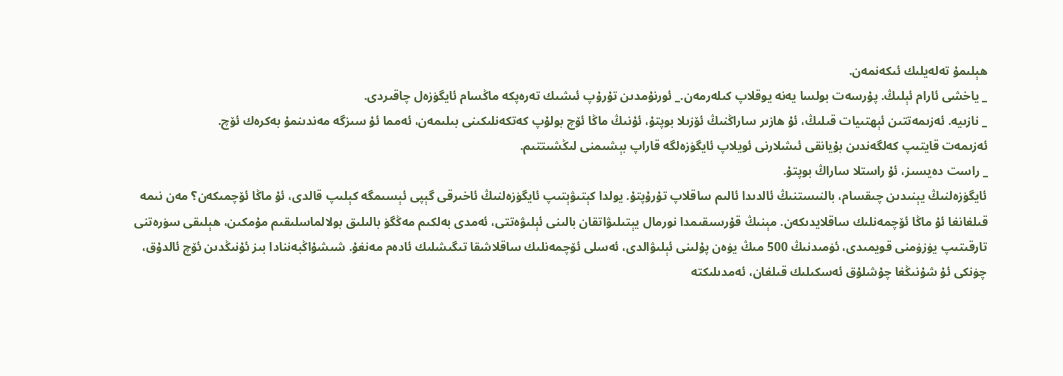ھېلىمۇ تەلەيلىك ئىكەنمەن.
_ ياخشى ئارام ئېلىڭ. پۇرسەت بولسا يەنە يوقلاپ كىلەرمەن._ ئورنۇمدىن تۇرۇپ ئىشىك تەرەپكە ماڭسام ئايگۈزەل چاقىردى.
_ نازىيە. ئەزىمەتتىن ئېھتىيات قىلىڭ، ئۇ ھازىر ساراڭنىڭ ئۆزىلا بوپتۇ، ئۇنىڭ ماڭا ئۆچ بولۇپ كەتكەنلىكىنى بىلىمەن، ئەمما ئۇ سىزگە مەندىنمۇ بەكرەك ئۆچ.
ئەزىمەت قايتىپ كەلگەندىن بۇيانقى ئىشلارنى ئويلاپ ئايگۈزەلگە قاراپ بېشىمنى لىڭشىتتىم.
_ راست دەيسىز، ئۇ راستلا ساراڭ بوپتۇ.
ئايگۈزەلنىڭ يېنىدىن چىقسام، بالنىستنىڭ ئالدىدا ئالىم ساقلاپ تۇرۇپتۇ. يولدا كېتىۋېتىپ ئايگۈزەلنىڭ ئاخىرقى گېپى ئېسىمگە كېلىپ قالدى، ئۇ ماڭا ئۆچمىكەن؟ مەن نىمە قىلغانغا ئۇ ماڭا ئۆچمەنلىك ساقلايدىكەن. مېنىڭ قۇرسىقىمدا نورمال يېتىلىۋاتقان بالىنى ئېلىۋەتتى، ئەمدى بەلكىم مەڭگۈ بالىلىق بولالماسلىقىم مۇمكىن، ھېلىقى سۈرەتنى تارقىتىپ يۈزۈمنى قويمىدى، ئۈمىدنىڭ 500 مىڭ يۈەن پۇلىنى ئېلىۋالدى، ئەسلى ئۆچمەنلىك ساقلاشقا تىگىشلىك ئادەم مەنغۇ. شىشۇاڭبەننادا بىز ئۇنىڭدىن ئۆچ ئالدۇق، چۈنكى ئۇ شۇنىڭغا چۇشلۇق ئەسكىلىك قىلغان، ئەمدىلىكتە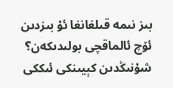بىز نىمە قىلغانغا ئۇ بىزدىن ئۆچ ئالماقچى بولىدىكەن؟
شۇنىڭدىن كېيىنكى ئىككى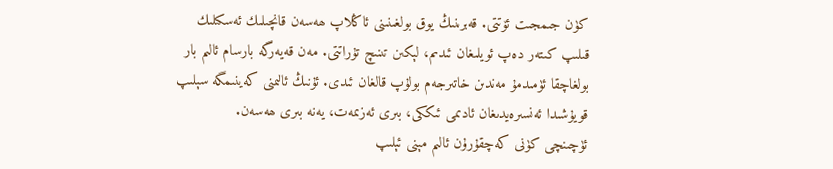كۈن جىمجىت ئۆتتى. قەبرىنىڭ يوق بولغىنىنى ئاڭلاپ ھەسەن قانچىلىك ئەسكىلىك قىلىپ كىتەر دەپ ئويلىغان ئىدىم، لېكىن تىنىچ تۇراتتى. مەن قەيەرگە بارسام ئالىم بار بولغاچقا ئۈمىدمۇ مەندىن خاتىرجەم بولۇپ قالغان ئىدى. ئۇنىڭ ئالىمنى كەينىمگە سېلىپ قويۇشىدا ئەنسىرەيدىغان ئادىمى ئىككى، بىرى ئەزىمەت، يەنە بىرى ھەسەن.
ئۈچىنچى كۈنى كەچقۇرۇن ئالىم مېنى ئېلىپ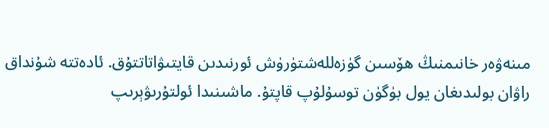مىنەۋەر خانىمنىڭ ھۆسىن گۈزەللەشتۈرۈش ئورنىدىن قايتىۋاتاتتۇق. ئادەتتە شۇنداق راۋان بولىدىغان يول بۈگۈن توسۇلۇپ قاپتۇ. ماشىنىدا ئولتۇرىۋېرىپ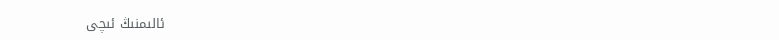ئالىمنىڭ ئىچى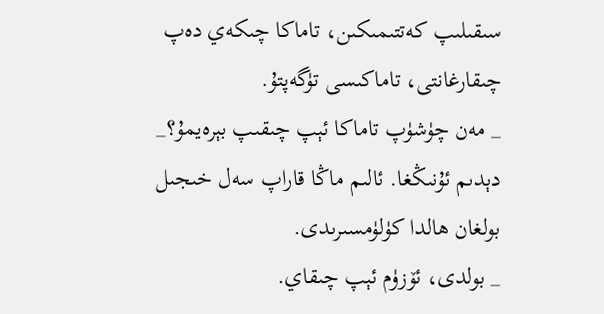سىقىلىپ كەتتىمىكىن، تاماكا چىكەي دەپ چىقارغانتى، تاماكىسى تۈگەپتۇ.
_ مەن چۈشۈپ تاماكا ئېپ چىقىپ بېرەيمۇ؟_ دېدىم ئۇنىڭغا. ئالىم ماڭا قاراپ سەل خىجىل بولغان ھالدا كۈلۈمسىرىدى.
_ بولدى، ئۆزۈم ئېپ چىقاي.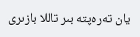يان تەرەپتە بىر تاللا بازىرى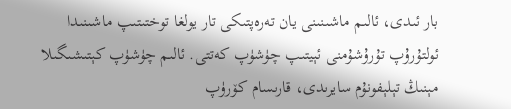بار ئىدى، ئالىم ماشىنىنى يان تەرەپتىكى تار يولغا توختىتىپ ماشىنىدا ئولتۇرۇپ تۇرۇشۇمنى ئېيتىپ چۈشۈپ كەتتى. ئالىم چۈشۈپ كېتىشىگىلا مېنىڭ تېلېفونۇم سايرىدى، قارىسام كۆرۈپ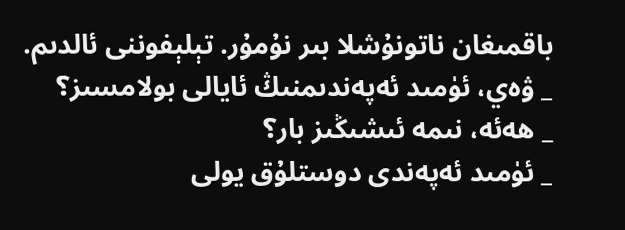باقمىغان ناتونۇشلا بىر نۇمۇر. تېلېفوننى ئالدىم.
_ ۋەي، ئۈمىد ئەپەندىمنىڭ ئايالى بولامسىز؟
_ ھەئە، نىمە ئىشىڭىز بار؟
_ ئۈمىد ئەپەندى دوستلۇق يولى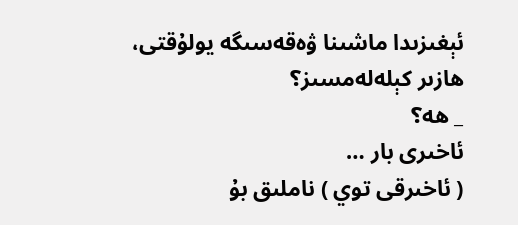ئېغىزىدا ماشىنا ۋەقەسىگە يولۇقتى، ھازىر كېلەلەمسىز؟
_ ھە؟
ئاخىرى بار …
( ئاخىرقى توي ) ناملىق بۇ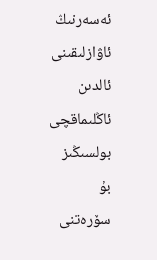ئەسەرنىڭ ئاۋازلىقىنى ئالدىن ئاڭلىماقچى بولسىڭىز بۇ سۆرەتنى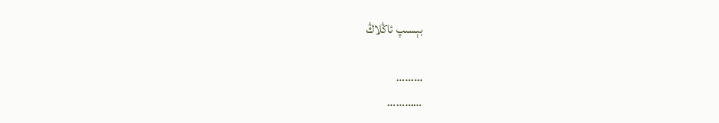بېسىپ ئاڭلاڭ

………
…………